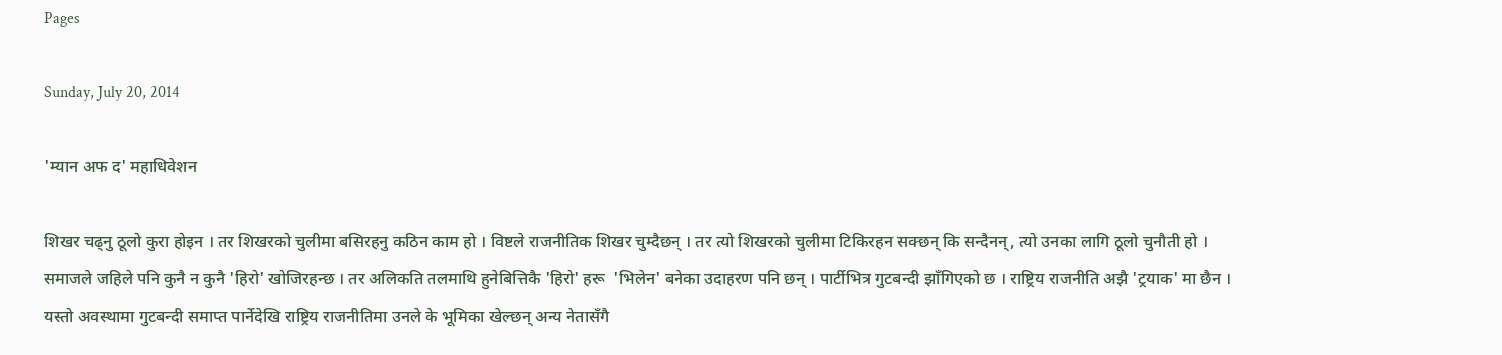Pages

Sunday, July 20, 2014

'म्यान अफ द' महाधिवेशन

शिखर चढ्नु ठूलो कुरा होइन । तर शिखरको चुलीमा बसिरहनु कठिन काम हो । विष्टले राजनीतिक शिखर चुम्दैछन् । तर त्यो शिखरको चुलीमा टिकिरहन सक्छन् कि सन्दैनन्, त्यो उनका लागि ठूलो चुनौती हो । समाजले जहिले पनि कुनै न कुनै 'हिरो' खोजिरहन्छ । तर अलिकति तलमाथि हुनेबित्तिकै 'हिरो' हरू  'भिलेन' बनेका उदाहरण पनि छन् । पार्टीभित्र गुटबन्दी झाँगिएको छ । राष्ट्रिय राजनीति अझै 'ट्रयाक' मा छैन । यस्तो अवस्थामा गुटबन्दी समाप्त पार्नेदेखि राष्ट्रिय राजनीतिमा उनले के भूमिका खेल्छन् अन्य नेतासँगै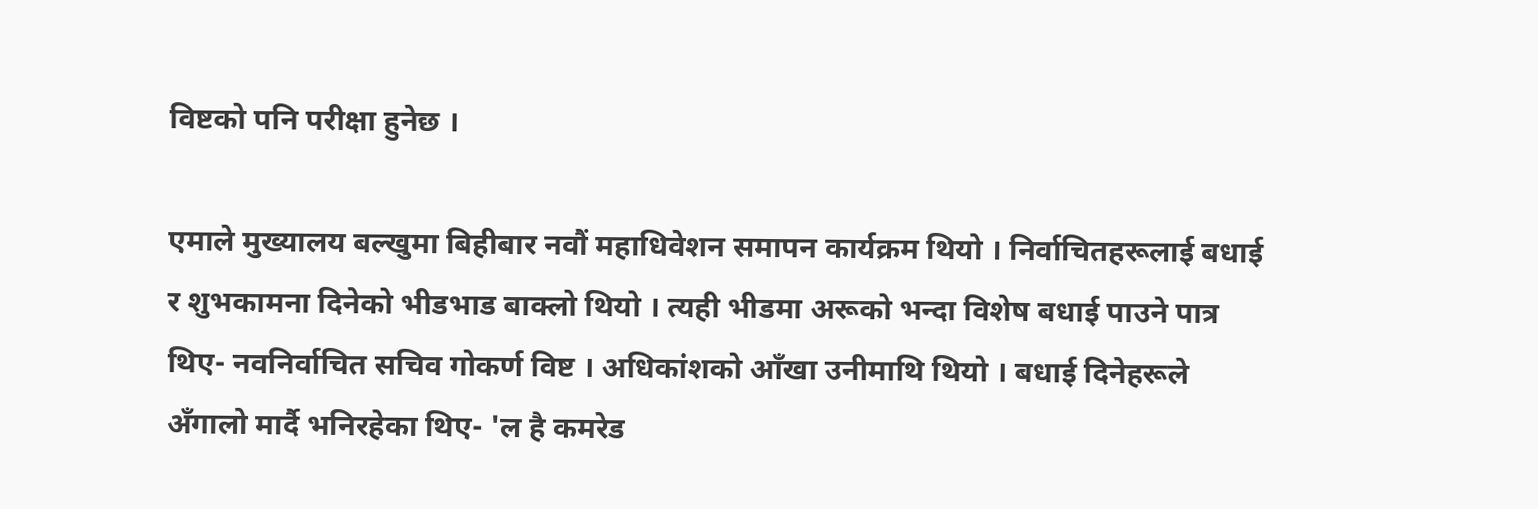विष्टको पनि परीक्षा हुनेछ ।

एमाले मुख्यालय बल्खुमा बिहीबार नवौं महाधिवेशन समापन कार्यक्रम थियो । निर्वाचितहरूलाई बधाई र शुभकामना दिनेको भीडभाड बाक्लो थियो । त्यही भीडमा अरूको भन्दा विशेष बधाई पाउने पात्र थिए- नवनिर्वाचित सचिव गोकर्ण विष्ट । अधिकांशको आँखा उनीमाथि थियो । बधाई दिनेहरूले अँगालो मार्दै भनिरहेका थिए- 'ल है कमरेड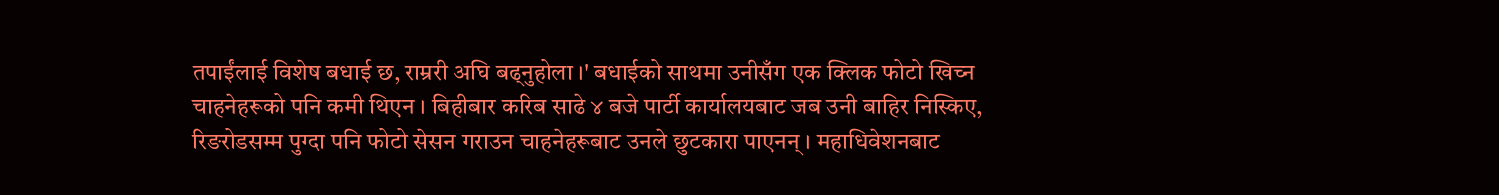तपाईंलाई विशेष बधाई छ, राम्ररी अघि बढ्‌नुहोला ।' बधाईको साथमा उनीसँग एक क्लिक फोटो खिच्न चाहनेहरूको पनि कमी थिएन । बिहीबार करिब साढे ४ बजे पार्टी कार्यालयबाट जब उनी बाहिर निस्किए, रिङरोडसम्म पुग्दा पनि फोटो सेसन गराउन चाहनेहरूबाट उनले छुटकारा पाएनन् । महाधिवेशनबाट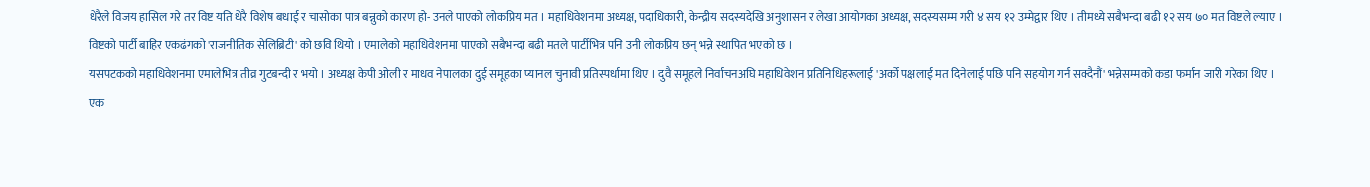धेरैले विजय हासिल गरे तर विष्ट यति धेरै विशेष बधाई र चासोका पात्र बन्नुको कारण हो- उनले पाएको लोकप्रिय मत । महाधिवेशनमा अध्यक्ष, पदाधिकारी, केन्द्रीय सदस्यदेखि अनुशासन र लेखा आयोगका अध्यक्ष, सदस्यसम्म गरी ४ सय १२ उम्मेद्वार थिए । तीमध्ये सबैभन्दा बढी १२ सय ७० मत विष्टले ल्याए । विष्टको पार्टी बाहिर एकढंगको 'राजनीतिक सेलिब्रिटी' को छवि थियो । एमालेको महाधिवेशनमा पाएको सबैभन्दा बढी मतले पार्टीभित्र पनि उनी लोकप्रिय छन् भन्ने स्थापित भएको छ ।
यसपटकको महाधिवेशनमा एमालेभित्र तीव्र गुटबन्दी र भयो । अध्यक्ष केपी ओली र माधव नेपालका दुई समूहका प्यानल चुनावी प्रतिस्पर्धामा थिए । दुवै समूहले निर्वाचनअघि महाधिवेशन प्रतिनिधिहरूलाई 'अर्को पक्षलाई मत दिनेलाई पछि पनि सहयोग गर्न सक्दैनौं' भन्नेसम्मको कडा फर्मान जारी गरेका थिए । एक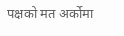पक्षको मत अर्कोमा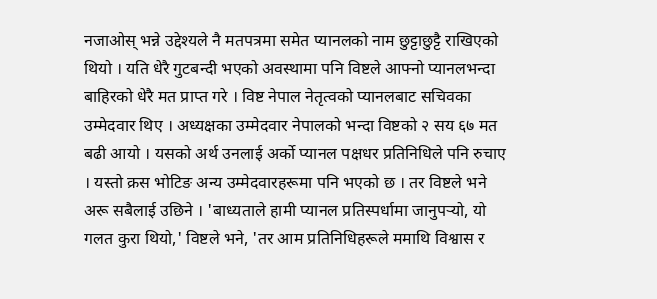नजाओस् भन्ने उद्देश्यले नै मतपत्रमा समेत प्यानलको नाम छुट्टाछुट्टै राखिएको थियो । यति धेरै गुटबन्दी भएको अवस्थामा पनि विष्टले आफ्नो प्यानलभन्दा बाहिरको धेरै मत प्राप्त गरे । विष्ट नेपाल नेतृत्वको प्यानलबाट सचिवका उम्मेदवार थिए । अध्यक्षका उम्मेदवार नेपालको भन्दा विष्टको २ सय ६७ मत बढी आयो । यसको अर्थ उनलाई अर्को प्यानल पक्षधर प्रतिनिधिले पनि रुचाए । यस्तो क्रस भोटिङ अन्य उम्मेदवारहरूमा पनि भएको छ । तर विष्टले भने अरू सबैलाई उछिने । 'बाध्यताले हामी प्यानल प्रतिस्पर्धामा जानुपर्‍यो, यो गलत कुरा थियो,' विष्टले भने, 'तर आम प्रतिनिधिहरूले ममाथि विश्वास र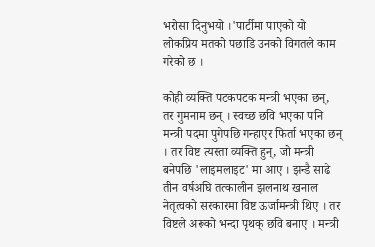भरोसा दिनुभयो ।'पार्टीमा पाएको यो लोकप्रिय मतको पछाडि उनको विगतले काम गरेको छ ।

कोही व्यक्ति पटकपटक मन्त्री भएका छन्, तर गुमनाम छन् । स्वच्छ छवि भएका पनि मन्त्री पदमा पुगेपछि गन्हाएर फिर्ता भएका छन् । तर विष्ट त्यस्ता व्यक्ति हुन्, जो मन्त्री बनेपछि 'लाइमलाइट' मा आए । झन्डै साढे तीन वर्षअघि तत्कालीन झलनाथ खनाल नेतृत्वको सरकारमा विष्ट ऊर्जामन्त्री थिए । तर विष्टले अरूको भन्दा पृथक् छवि बनाए । मन्त्री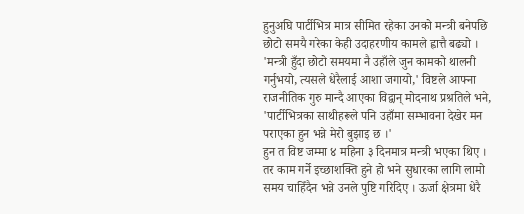हुनुअघि पार्टीभित्र मात्र सीमित रहेका उनको मन्त्री बनेपछि छोटो समयै गरेका केही उदाहरणीय कामले ह्वात्तै बढ्यो । 'मन्त्री हुँदा छोटो समयमा नै उहाँले जुन कामको थालनी गर्नुभयो, त्यसले धेरैलाई आशा जगायो,' विष्टले आफ्ना राजनीतिक गुरु मान्दै आएका विद्वान् मोदनाथ प्रश्रतिले भने, 'पार्टीभित्रका साथीहरूले पनि उहाँमा सम्भावना देखेर मन पराएका हुन भन्ने मेरो बुझाइ छ ।'
हुन त विष्ट जम्मा ४ महिना ३ दिनमात्र मन्त्री भएका थिए । तर काम गर्ने इच्छाशक्ति हुने हो भने सुधारका लागि लामो समय चाहिँदैन भन्ने उनले पुष्टि गरिदिए । ऊर्जा क्षेत्रमा धेरै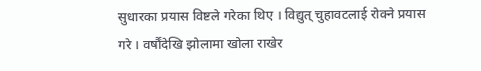सुधारका प्रयास विष्टले गरेका थिए । विद्युत् चुहावटलाई रोक्ने प्रयास गरे । वर्षौंदेखि झोलामा खोला राखेर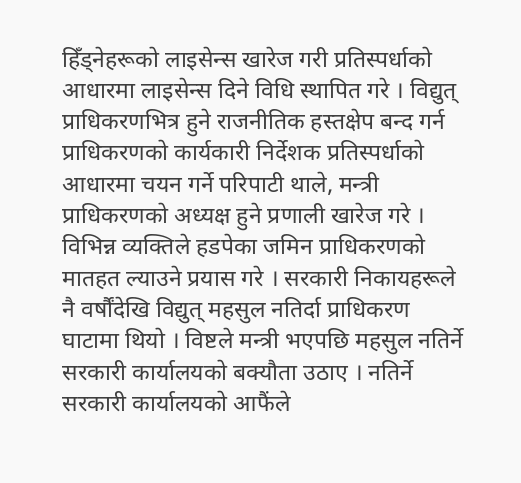हिँड्नेहरूको लाइसेन्स खारेज गरी प्रतिस्पर्धाको आधारमा लाइसेन्स दिने विधि स्थापित गरे । विद्युत् प्राधिकरणभित्र हुने राजनीतिक हस्तक्षेप बन्द गर्न प्राधिकरणको कार्यकारी निर्देशक प्रतिस्पर्धाको आधारमा चयन गर्ने परिपाटी थाले, मन्त्री प्राधिकरणको अध्यक्ष हुने प्रणाली खारेज गरे । विभिन्न व्यक्तिले हडपेका जमिन प्राधिकरणको मातहत ल्याउने प्रयास गरे । सरकारी निकायहरूले नै वर्षौंदेखि विद्युत् महसुल नतिर्दा प्राधिकरण घाटामा थियो । विष्टले मन्त्री भएपछि महसुल नतिर्ने सरकारी कार्यालयको बक्यौता उठाए । नतिर्ने सरकारी कार्यालयको आफैंले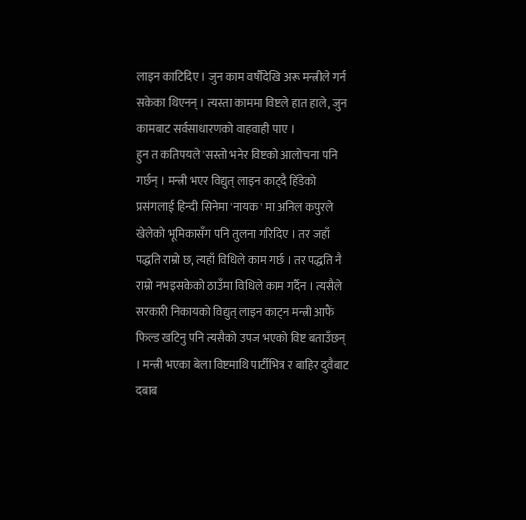लाइन काटिदिए । जुन काम वर्षौंदेखि अरू मन्त्रीले गर्न सकेका थिएनन् । त्यस्ता काममा विष्टले हात हाले, जुन कामबाट सर्वसाधारणको वाहवाही पाए ।
हुन त कतिपयले 'सस्तो भनेर विष्टको आलोचना पनि  गर्छन् । मन्त्री भएर विद्युत् लाइन काट्दै हिँडेको प्रसंगलाई हिन्दी सिनेमा 'नायक' मा अनिल कपुरले खेलेको भूमिकासँग पनि तुलना गरिदिए । तर जहाँ पद्धति राम्रो छ, त्यहाँ विधिले काम गर्छ । तर पद्धति नै राम्रो नभइसकेको ठाउँमा विधिले काम गर्दैन । त्यसैले सरकारी निकायको विद्युत् लाइन काट्न मन्त्री आफैं फिल्ड खटिनु पनि त्यसैको उपज भएको विष्ट बताउँछन् । मन्त्री भएका बेला विष्टमाथि पार्टीभित्र र बाहिर दुवैबाट दबाब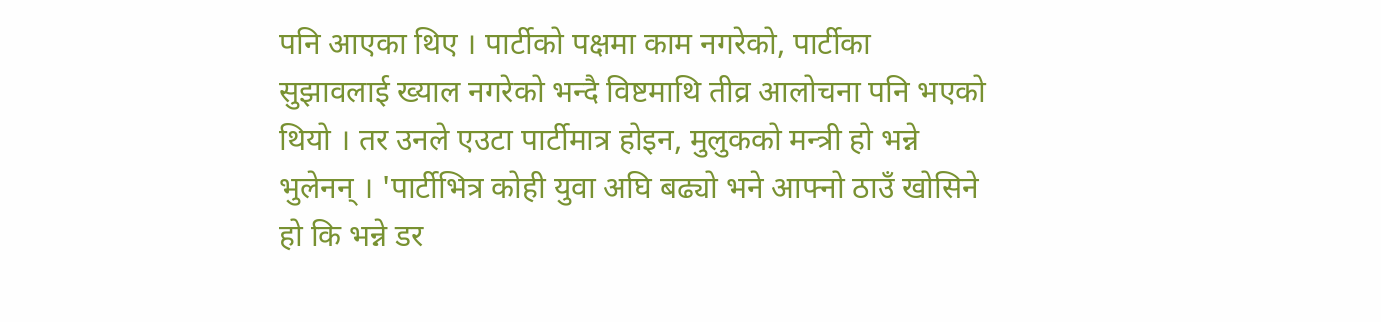पनि आएका थिए । पार्टीको पक्षमा काम नगरेको, पार्टीका सुझावलाई ख्याल नगरेको भन्दै विष्टमाथि तीव्र आलोचना पनि भएको थियो । तर उनले एउटा पार्टीमात्र होइन, मुलुकको मन्त्री हो भन्ने भुलेनन् । 'पार्टीभित्र कोही युवा अघि बढ्यो भने आफ्नो ठाउँ खोसिने हो कि भन्ने डर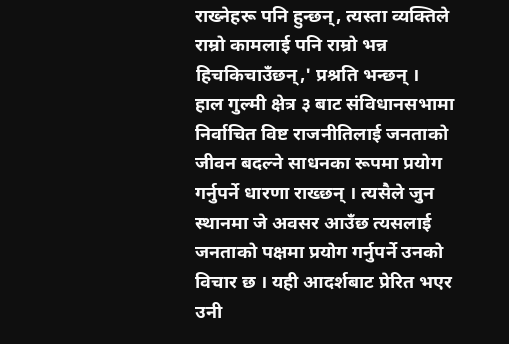राख्नेहरू पनि हुन्छन्, त्यस्ता व्यक्तिले राम्रो कामलाई पनि राम्रो भन्न हिचकिचाउँछन्,' प्रश्रति भन्छन् ।
हाल गुल्मी क्षेत्र ३ बाट संविधानसभामा निर्वाचित विष्ट राजनीतिलाई जनताको जीवन बदल्ने साधनका रूपमा प्रयोग गर्नुपर्ने धारणा राख्छन् । त्यसैले जुन स्थानमा जे अवसर आउँछ त्यसलाई जनताको पक्षमा प्रयोग गर्नुपर्ने उनको विचार छ । यही आदर्शबाट प्रेरित भएर उनी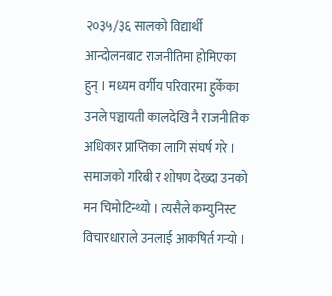२०३५/३६ सालको विद्यार्थी आन्दोलनबाट राजनीतिमा होमिएका हुन् । मध्यम वर्गीय परिवारमा हुर्केका उनले पञ्चायती कालदेखि नै राजनीतिक अधिकार प्राप्तिका लागि संघर्ष गरे । समाजको गरिबी र शोषण देख्दा उनको मन चिमोटिन्थ्यो । त्यसैले कम्युनिस्ट विचारधाराले उनलाई आकषिर्त गर्‍यो ।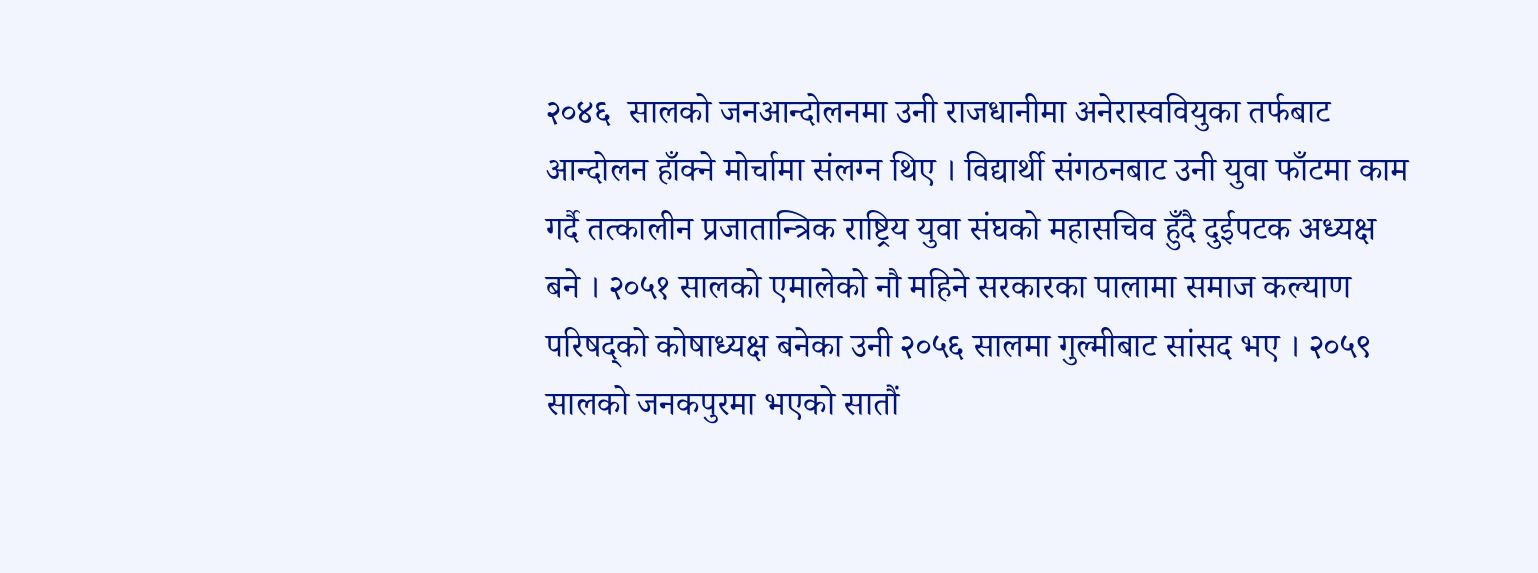२०४६  सालको जनआन्दोलनमा उनी राजधानीमा अनेरास्ववियुका तर्फबाट  आन्दोलन हाँक्ने मोर्चामा संलग्न थिए । विद्यार्थी संगठनबाट उनी युवा फाँटमा काम गर्दै तत्कालीन प्रजातान्त्रिक राष्ट्रिय युवा संघको महासचिव हुँदै दुईपटक अध्यक्ष बने । २०५१ सालको एमालेको नौ महिने सरकारका पालामा समाज कल्याण परिषद्को कोषाध्यक्ष बनेका उनी २०५६ सालमा गुल्मीबाट सांसद भए । २०५९ सालको जनकपुरमा भएको सातौं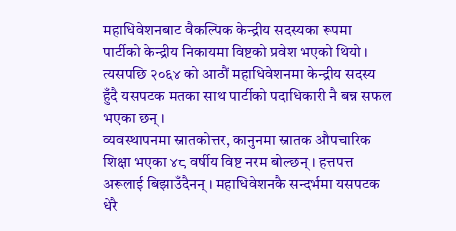महाधिवेशनबाट वैकल्पिक केन्द्रीय सदस्यका रूपमा पार्टीको केन्द्रीय निकायमा विष्टको प्रवेश भएको थियो । त्यसपछि २०६४ को आठौं महाधिवेशनमा केन्द्रीय सदस्य हुँदै यसपटक मतका साथ पार्टीको पदाधिकारी नै बन्न सफल भएका छन् ।
व्यवस्थापनमा स्नातकोत्तर, कानुनमा स्नातक औपचारिक शिक्षा भएका ४८ वर्षीय विष्ट नरम बोल्छन् । हत्तपत्त अरूलाई बिझाउँदैनन् । महाधिवेशनकै सन्दर्भमा यसपटक धेरै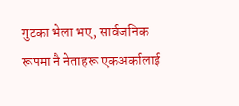गुटका भेला भए, सार्वजनिक रूपमा नै नेताहरू एकअर्कालाई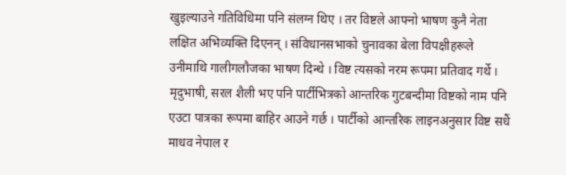खुइल्याउने गतिविधिमा पनि संलग्न थिए । तर विष्टले आफ्नो भाषण कुनै नेता लक्षित अभिव्यक्ति दिएनन् । संविधानसभाको चुनावका बेला विपक्षीहरूले उनीमाथि गालीगलौजका भाषण दिन्थे । विष्ट त्यसको नरम रूपमा प्रतिवाद गर्थे । मृदुभाषी, सरल शैली भए पनि पार्टीभित्रको आन्तरिक गुटबन्दीमा विष्टको नाम पनि एउटा पात्रका रूपमा बाहिर आउने गर्छ । पार्टीको आन्तरिक लाइनअनुसार विष्ट सधैं माधव नेपाल र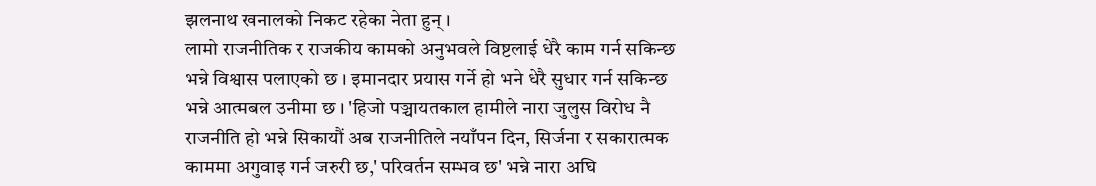झलनाथ खनालको निकट रहेका नेता हुन् ।
लामो राजनीतिक र राजकीय कामको अनुभवले विष्टलाई धेरै काम गर्न सकिन्छ भन्ने विश्वास पलाएको छ । इमानदार प्रयास गर्ने हो भने धेरै सुधार गर्न सकिन्छ भन्ने आत्मबल उनीमा छ । 'हिजो पञ्चायतकाल हामीले नारा जुलुस विरोध नै राजनीति हो भन्ने सिकायौं अब राजनीतिले नयाँपन दिन, सिर्जना र सकारात्मक काममा अगुवाइ गर्न जरुरी छ,' परिवर्तन सम्भव छ' भन्ने नारा अघि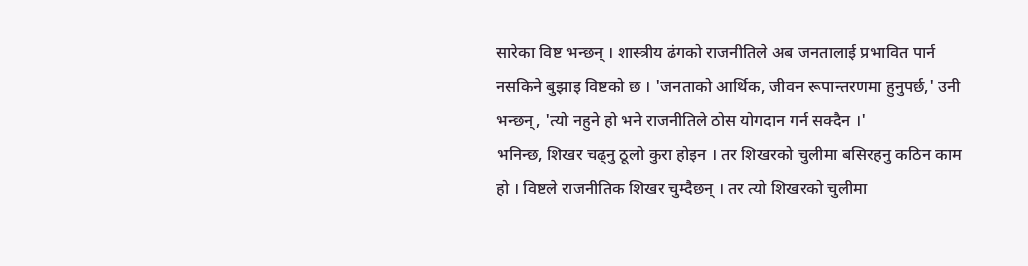सारेका विष्ट भन्छन् । शास्त्रीय ढंगको राजनीतिले अब जनतालाई प्रभावित पार्न नसकिने बुझाइ विष्टको छ । 'जनताको आर्थिक, जीवन रूपान्तरणमा हुनुपर्छ,' उनी भन्छन्, 'त्यो नहुने हो भने राजनीतिले ठोस योगदान गर्न सक्दैन ।'
भनिन्छ, शिखर चढ्नु ठूलो कुरा होइन । तर शिखरको चुलीमा बसिरहनु कठिन काम हो । विष्टले राजनीतिक शिखर चुम्दैछन् । तर त्यो शिखरको चुलीमा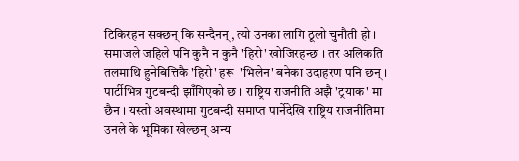टिकिरहन सक्छन् कि सन्दैनन्, त्यो उनका लागि ठूलो चुनौती हो । समाजले जहिले पनि कुनै न कुनै 'हिरो' खोजिरहन्छ । तर अलिकति तलमाथि हुनेबित्तिकै 'हिरो' हरू  'भिलेन' बनेका उदाहरण पनि छन् । पार्टीभित्र गुटबन्दी झाँगिएको छ । राष्ट्रिय राजनीति अझै 'ट्रयाक' मा छैन । यस्तो अवस्थामा गुटबन्दी समाप्त पार्नेदेखि राष्ट्रिय राजनीतिमा उनले के भूमिका खेल्छन् अन्य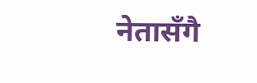नेतासँगै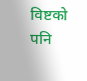विष्टको पनि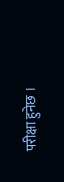परीक्षा हुनेछ ।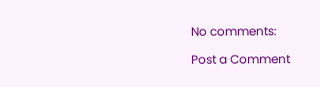No comments:

Post a Comment